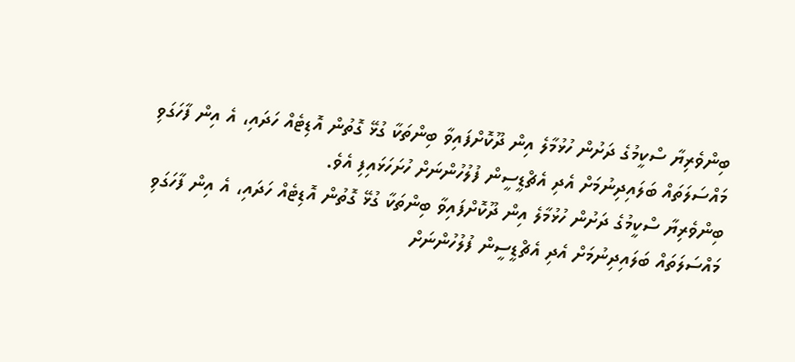ބިންވެރިޔާ ސްކީމުގެ ދަށުން ހުޅުމާލެ އިން ދޫކޮށްފައިވާ ބިންތަކާ ގުޅޭ ގޮތުން އޮޑިޓެއް ހަދައި، އެ އިން ފާހަގަވި މައްސަލަތައް ބަލައިދިނުމަށް އެދި އެޗްޑީސީން ފުލުހުންނަށް ހުށަހަޅައިފި އެވެ.
ބިންވެރިޔާ ސްކީމުގެ ދަށުން ހުޅުމާލެ އިން ދޫކޮށްފައިވާ ބިންތަކާ ގުޅޭ ގޮތުން އޮޑިޓެއް ހަދައި، އެ އިން ފާހަގަވި މައްސަލަތައް ބަލައިދިނުމަށް އެދި އެޗްޑީސީން ފުލުހުންނަށް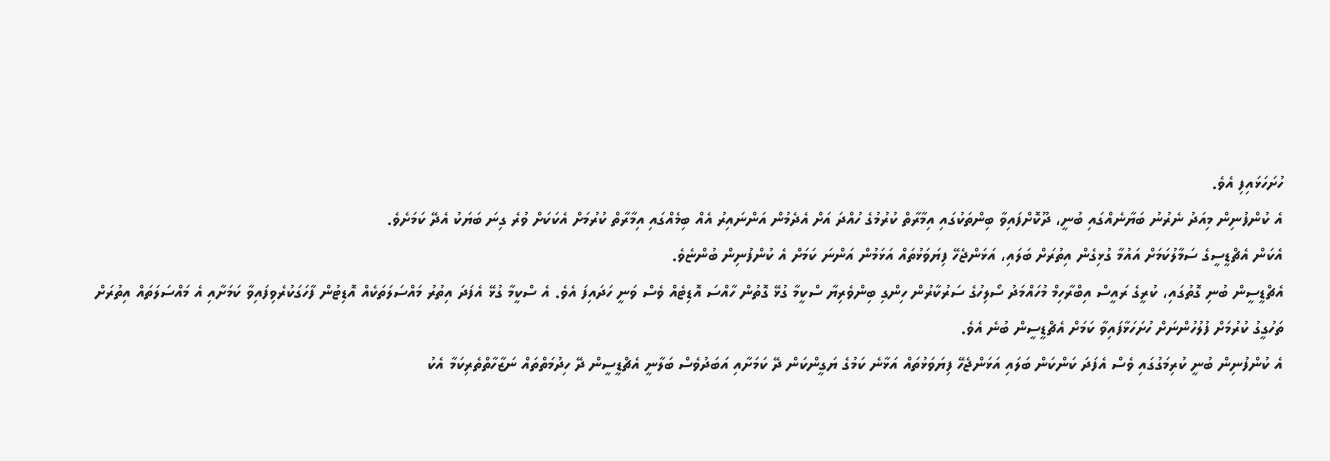ހުށަހަޅައިފި އެވެ.
އެ ކުންފުނިން މިއަދު ނެރުނު ބަޔާނެއްގައި ބުނީ، ދޫކޮށްފައިވާ ބިންތަކުގައި އިމާރާތް ކުރުމުގެ ހުއްދަ އަށް އެދެމުން އަންނައިރު އެއް ބިމެއްގައި އިމާރާތް ކުރުމަށް އެކަކަށް ވުރެ ގިނަ ބަޔަކު އެދޭ ކަމަށެވެ.
އެކަން އެޗްޑީސީގެ ސަމާލުކަމަށް އައުމާ ގުޅިގެން އިތުރަށް ބަލައި، އަޅަންޖެހޭ ފިޔަވަޅުތައް އަޅަމުން އަންނަ ކަމަށް އެ ކުންފުނިން ބުންޏެވެ.
އެޗްޑީސީން ބުނި ގޮތުގައި، ކުރީގެ ރައީސް އިބްރާހިމް މުހައްމަދު ސޯލިހުގެ ސަރުކާރުން ހިންގި ބިންވެރިޔާ ސްކީމާ ގުޅޭ ގޮތުން ހާއްސަ އޮޑިޓެއް ވެސް ވަނީ ހަދައިފަ އެވެ. އެ ސްކީމާ ގުޅޭ އެފަދަ އިތުރު މައްސަލަތަކެއް އޮޑިޓުން ފާހަގަކުރެވިފައިވާ ކަމަށާއި އެ މައްސަލަތައް އިތުރަށް ތަހުގީގު ކުރުމަށް ފުލުހުންނަށް ހުށަހަޅާފައިވާ ކަމަށް އެޗްޑީސީން ބުނެ އެވެ.
އެ ކުންފުނިން ބުނީ ކުރިމަގުގައި ވެސް އެފަދަ ކަންކަން ބަލައި އަޅަންޖެހޭ ފިޔަވަޅުތައް އަޅާނެ ކަމުގެ ޔަގީންކަން ދޭ ކަމަށާއި އަބަދުވެސް ބަލާނީ އެޗްޑީސީން ދޭ ހިދުމަތްތައް ނަޒާހާތްތެރިކަމާ އެކު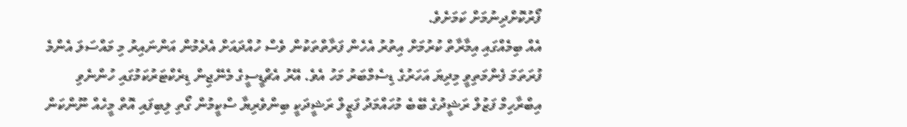ފޯރުކޮށްދިނުމަށް ކަމަށެވެ.
އެއް ބިމެއްގައި އިމާރާތް ކުރުމަށް އިތުރު އެހެން ފަރާތްތަކުން ވެސް ހުއްދައަށް އެދެމުން އަންނައިރު މި މައްސަލަ އެންމެ ފުރަތަމަ ފެންމަތިވީ މިދިޔަ އަހަރުގެ ޑިސެމްބަރު މަހު އެވެ. އޭރު އެޗްޑީސީގެ މެނޭޖިން ޑިރެކްޓަރުކަމުގައި ހުންނެވި އިބްރާހިމް ފަޒުލް ރަޝީދުގެ ބޭބެ މުހައްމަދު ފަޒީލް ރަޝީދަކީ ބިންވެރިޔާ ސްކީމުން ގޯތި ލިބިފައި އޮތް މީހެއް ނޫންކަން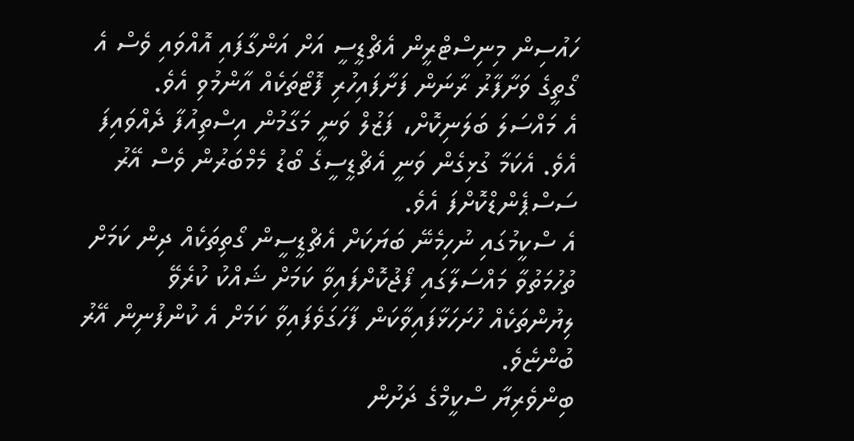ހައުސިން މިނިސްޓްރީން އެޗްޑީސީ އަށް އަންގާފައި އޮއްވައި ވެސް އެ ގޯތީގެ ވަށާފާރު ރާނަން ފަށާފައިހުރި ފޮޓޯތަކެއް އާންމުވި އެވެ.
އެ މައްސަލަ ބަލަނިކޮށް، ފަޒުލް ވަނީ މަގާމުން އިސްތިއުފާ ދެއްވައިފަ އެވެ. އެކަމާ ގުޅިގެން ވަނީ އެޗްޑީސީގެ ބޯޑު މެމްބަރުން ވެސް އޭރު ސަސްޕެންޑްކޮށްފަ އެވެ.
އެ ސްކީމުގައި ނުހިމެނޭ ބަޔަކަށް އެޗްޑީސީން ގޯތިތަކެއް ދިން ކަމަށް ތުހުމަތުވާ މައްސަލާގައި ފޯޖުކޮށްފައިވާ ކަމަށް ޝައްކު ކުރެވޭ ލިޔުންތަކެއް ހުށަހަޅާފައިވާކަން ފާހަގަވެފައިވާ ކަމަށް އެ ކުންފުނިން އޭރު ބުންޏެވެ.
ބިންވެރިޔާ ސްކީމްގެ ދަށުން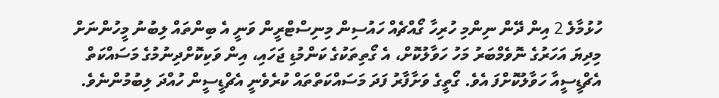ހުޅުމާލެ 2 އިން ދޭން ނިންމި ހުރިހާ ގޯއްޗެއް ހައުސިން މިނިސްޓްރީން ވަނީ އެ ބިންތައް ލިބުނު މީހުންނަށް މިދިޔަ އަހަރުގެ ނޮވެމްބަރު މަހު ހަވާލުކޮށް، އެ ގޯތިތަކުގެ ކަންމުޑި ޖަހައި، އިން ވަކިކޮށްދިނުމުގެ މަސައްކަތް އެޗްޑީސީއާ ހަވާލުކޮށްފަ އެވެ. ގޯތީގެ ވަށާފާރު ފަދަ މަސައްކަތްތައް ކުރެވެނީ އެޗްޑީސީން ހުއްދަ ލިބުމުންނެވެ.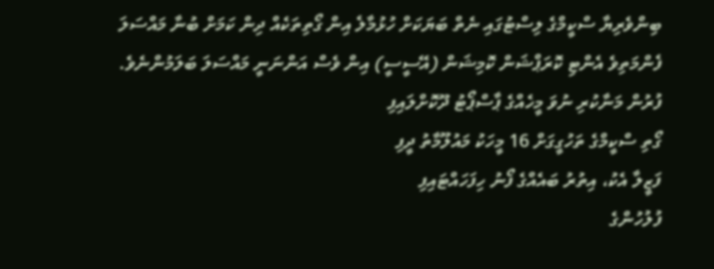ބިންވެރިޔާ ސްކީމްގެ ލިސްޓުގައި ނެތް ބަޔަކަށް ހުޅުމާލެ އިން ގޯތިތަކެއް ދިން ކަމަށް ބުނާ މައްސަލަ ފެންމަތިވެ އެންޓި ކޮރަޕްޝަން ކޮމިޝަން (އޭސީސީ) އިން ވެސް އަންނަނީ މައްސަލަ ބަލަމުންނެވެ.
ފުރުން މަނާކުރި ނުވަ މީހެއްގެ ޕާސްޕޯޓު ދޫކޮށްލައިފި
ގޯތި ސްކީމްގެ ތަހުގީގަށް 16 މީހަކު މައުލޫމާތު ދީފި
ފަޒީލާ އެކު، އިތުރު ބައެއްގެ ފޯނު ހިފަހައްޓައިފި
ފުލުހުންގެ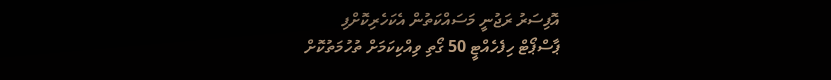އޮފިސަރު ރަޖުނީ މަސައްކަތުން އެކަހެރިކޮށްފި
ޕާސްޕޯޓް ހިފެހެއްޓީ 50 ގޯތި ވިއްކިކަމަށް ތުހުމަތުކޮށް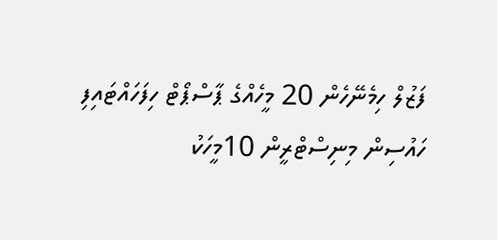ފަޒުލް ހިމެނޭހެން 20 މީހެއްގެ ޕާސްޕޯޓް ހިފަހައްޓައިފި
ހައުސިން މިނިސްޓްރީން 10މީހަކު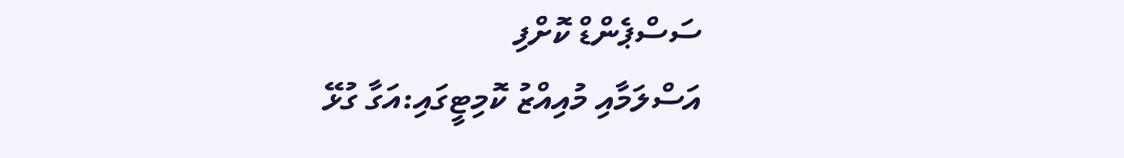ސަސްޕެންޑް ކޮށްފި
އަސްލަމާއި މުއިއްޒު ކޮމިޓީގައި:އަގާ ގުޅޭ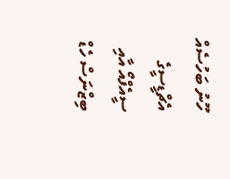ހޫނު ބަހުސެއް
އެޗްޑީސީގެ ސީއެފްއޯ އާއި ބިޒްނަސް ހެޑް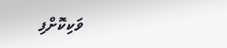ވަކިކޮށްފި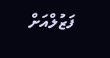ފަޒުލްއަށް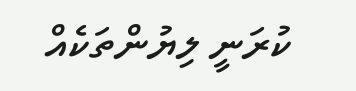ކުރަނީ ލިޔުންތަކެއް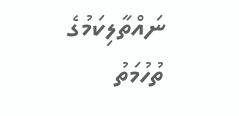ނައްތާލިކަމުގެ ތުހުމަތު